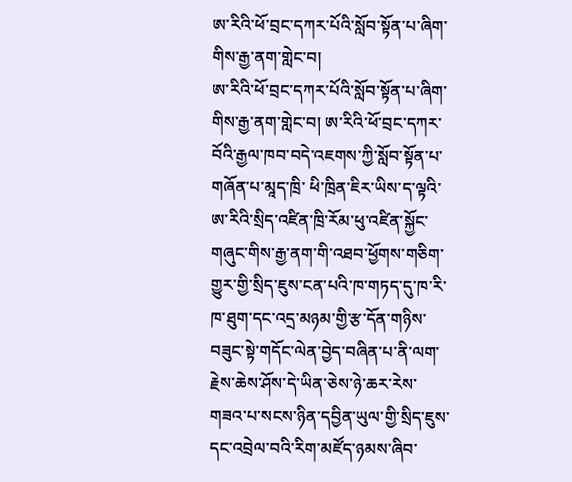ཨ་རིའི་ཕོ་བྲང་དཀར་པོའི་སློབ་སྟོན་པ་ཞིག་གིས་རྒྱ་ནག་གླེང་བ།
ཨ་རིའི་ཕོ་བྲང་དཀར་པོའི་སློབ་སྟོན་པ་ཞིག་གིས་རྒྱ་ནག་གླེང་བ། ཨ་རིའི་ཕོ་བྲང་དཀར་བོའི་རྒྱལ་ཁབ་བདེ་འཇགས་ཀྱི་སློབ་སྟོན་པ་གཞོན་པ་མཱད་ཁྲི་ ཕི་ཁྲིན་ཇིར་ཡིས་ད་ལྟའི་ཨ་རིའི་སྲིད་འཛིན་ཁྲི་རོམ་ཕུ་འཛིན་སྐྱོང་གཞུང་གིས་རྒྱ་ནག་གི་འཐབ་ཕྱོགས་གཅིག་གྱུར་གྱི་སྲིད་ཇུས་ངན་པའི་ཁ་གཏད་དུ་ཁ་རི་ཁ་ཐུག་དང་འདྲ་མཉམ་གྱི་རྩ་དོན་གཉིས་བཟུང་སྟེ་གདོང་ལེན་བྱེད་བཞིན་པ་ནི་ལག་རྗེས་ཆེས་ཤོས་དེ་ཡིན་ཅེས་ཉེ་ཆར་རེས་གཟའ་པ་སངས་ཉིན་དབྱིན་ཡུལ་གྱི་སྲིད་ཇུས་དང་འབྲེལ་བའི་རིག་མཛོད་ཉམས་ཞིབ་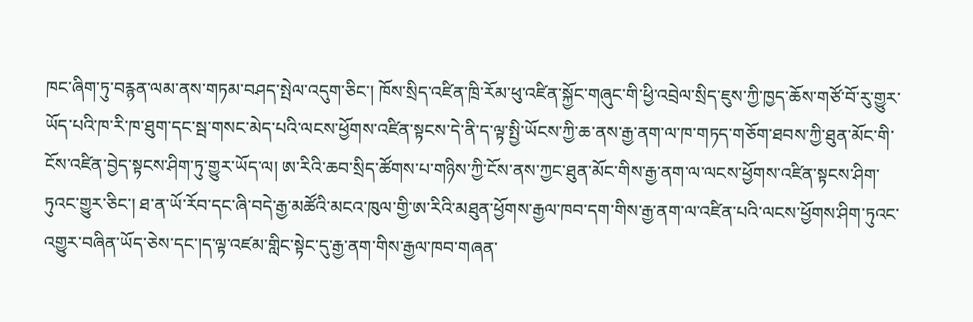ཁང་ཞིག་ཏུ་བརྙན་ལམ་ནས་གཏམ་བཤད་སྤེལ་འདུག་ཅིང་། ཁོས་སྲིད་འཛིན་ཁྲི་རོམ་ཕུ་འཛིན་སྐྱོང་གཞུང་གི་ཕྱི་འབྲེལ་སྲིད་ཇུས་ཀྱི་ཁྱད་ཆོས་གཙོ་བོ་རུ་གྱུར་ཡོད་པའི་ཁ་རི་ཁ་ཐུག་དང་སྦ་གསང་མེད་པའི་ལངས་ཕྱོགས་འཛིན་སྟངས་དེ་ནི་ད་ལྟ་སྤྱི་ཡོངས་ཀྱི་ཆ་ནས་རྒྱ་ནག་ལ་ཁ་གཏད་གཅོག་ཐབས་ཀྱི་ཐུན་མོང་གི་ངོས་འཛིན་བྱེད་སྟངས་ཤིག་ཏུ་གྱུར་ཡོད་ལ། ཨ་རིའི་ཆབ་སྲིད་ཚོགས་པ་གཉིས་ཀྱི་ངོས་ནས་ཀྱང་ཐུན་མོང་གིས་རྒྱ་ནག་ལ་ལངས་ཕྱོགས་འཛིན་སྟངས་ཤིག་ཏུའང་གྱུར་ཅིང་། ཐ་ན་ཡོ་རོབ་དང་ཞི་བདེ་རྒྱ་མཚོའི་མངའ་ཁུལ་གྱི་ཨ་རིའི་མཐུན་ཕྱོགས་རྒྱལ་ཁབ་དག་གིས་རྒྱ་ནག་ལ་འཛིན་པའི་ལངས་ཕྱོགས་ཤིག་ཏུའང་འགྱུར་བཞིན་ཡོད་ཅེས་དང་།ད་ལྟ་འཛམ་གླིང་སྟེང་དུ་རྒྱ་ནག་གིས་རྒྱལ་ཁབ་གཞན་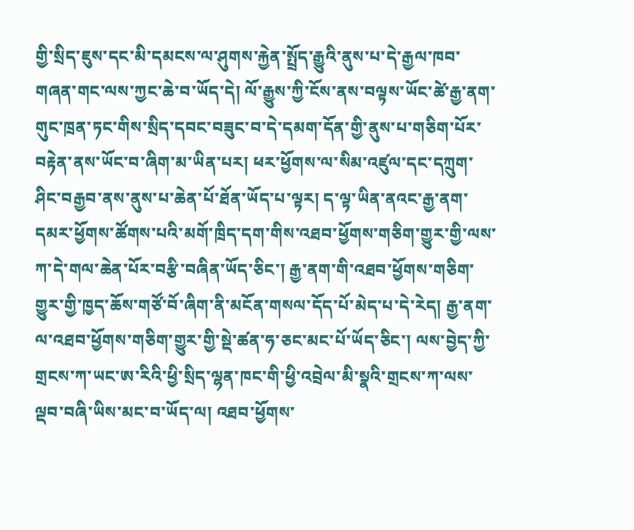གྱི་སྲིད་ཇུས་དང་མི་དམངས་ལ་ཤུགས་རྐྱེན་སྤྲོད་རྒྱུའི་ནུས་པ་དེ་རྒྱལ་ཁབ་གཞན་གང་ལས་ཀྱང་ཆེ་བ་ཡོད་དེ། ལོ་རྒྱུས་ཀྱི་ངོས་ནས་བལྟས་ཡོང་ཚེ་རྒྱ་ནག་གུང་ཁྲན་ཏང་གིས་སྲིད་དབང་བཟུང་བ་དེ་དམག་དོན་གྱི་ནུས་པ་གཅིག་པོར་བརྟེན་ནས་ཡོང་བ་ཞིག་མ་ཡིན་པར། ཕར་ཕྱོགས་ལ་སིམ་འཛུལ་དང་དཀྲུག་ཤིང་བརྒྱབ་ནས་ནུས་པ་ཆེན་པོ་ཐོན་ཡོད་པ་ལྟར། ད་ལྟ་ཡིན་ནའང་རྒྱ་ནག་དམར་ཕྱོགས་ཚོགས་པའི་མགོ་ཁྲིད་དག་གིས་འཐབ་ཕྱོགས་གཅིག་གྱུར་གྱི་ལས་ཀ་དེ་གལ་ཆེན་པོར་བརྩི་བཞིན་ཡོད་ཅིང་། རྒྱ་ནག་གི་འཐབ་ཕྱོགས་གཅིག་གྱུར་གྱི་ཁྱད་ཆོས་གཙོ་བོ་ཞིག་ནི་མངོན་གསལ་དོད་པོ་མེད་པ་དེ་རེད། རྒྱ་ནག་ལ་འཐབ་ཕྱོགས་གཅིག་གྱུར་གྱི་སྡེ་ཚན་ཧ་ཅང་མང་པོ་ཡོད་ཅིང་། ལས་བྱེད་ཀྱི་གྲངས་ཀ་ཡང་ཨ་རིའི་ཕྱི་སྲིད་ལྷན་ཁང་གི་ཕྱི་འབྲེལ་མི་སྣའི་གྲངས་ཀ་ལས་ལྡབ་བཞི་ཡིས་མང་བ་ཡོད་ལ། འཐབ་ཕྱོགས་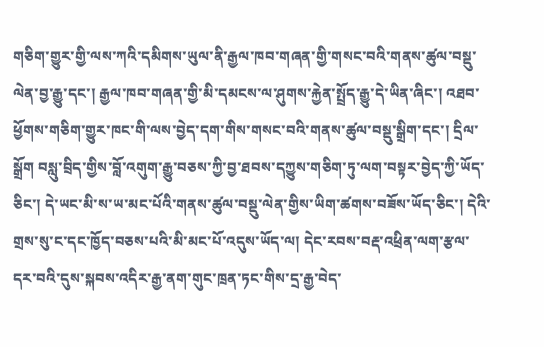གཅིག་གྱུར་གྱི་ལས་ཀའི་དམིགས་ཡུལ་ནི་རྒྱལ་ཁབ་གཞན་གྱི་གསང་བའི་གནས་ཚུལ་བསྡུ་ལེན་བྱ་རྒྱུ་དང་། རྒྱལ་ཁབ་གཞན་གྱི་མི་དམངས་ལ་ཤུགས་རྐྱེན་སྤྲོད་རྒྱུ་དེ་ཡིན་ཞིང་། འཐབ་ཕྱོགས་གཅིག་གྱུར་ཁང་གི་ལས་བྱེད་དག་གིས་གསང་བའི་གནས་ཚུལ་བསྡུ་སྒྲིག་དང་། དྲིལ་སྒྲོག བསླུ་བྲིད་གྱིས་བློ་འགུག་རྒྱུ་བཅས་ཀྱི་བྱ་ཐབས་དཀྱུས་གཅིག་ཏུ་ལག་བསྟར་བྱེད་ཀྱི་ཡོད་ཅིང་། དེ་ཡང་མི་ས་ཡ་མང་པོའི་གནས་ཚུལ་བསྡུ་ལེན་གྱིས་ཡིག་ཚགས་བཟོས་ཡོད་ཅིང་། དེའི་གྲས་སུ་ང་དང་ཁྱོད་བཅས་པའི་མི་མང་པོ་འདུས་ཡོད་ལ། དེང་རབས་བརྡ་འཕྲིན་ལག་རྩལ་དར་བའི་དུས་སྐབས་འདིར་རྒྱ་ནག་གུང་ཁྲན་ཏང་གིས་དྲ་རྒྱ་བེད་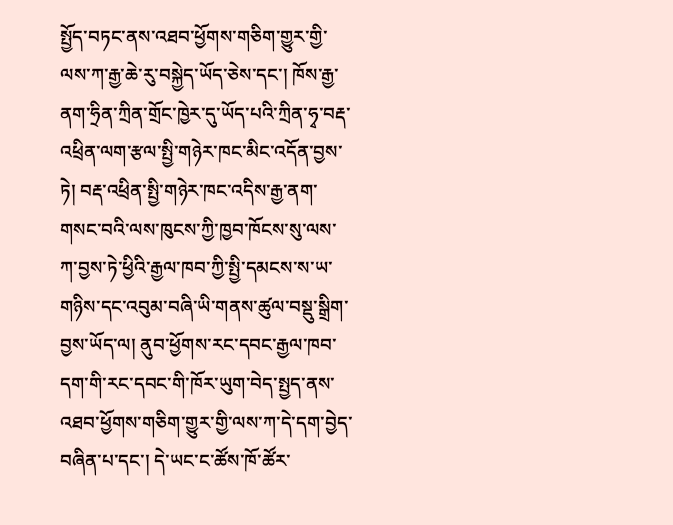སྤྱོད་བཏང་ནས་འཐབ་ཕྱོགས་གཅིག་གྱུར་གྱི་ལས་ཀ་རྒྱ་ཆེ་རུ་བསྐྱེད་ཡོད་ཅེས་དང་། ཁོས་རྒྱ་ནག་ཧྲིན་ཀྲིན་གྲོང་ཁྱེར་དུ་ཡོད་པའི་ཀྲིན་ཧྭ་བརྡ་འཕྲིན་ལག་རྩལ་སྤྱི་གཉེར་ཁང་མིང་འདོན་བྱས་ཏེ། བརྡ་འཕྲིན་སྤྱི་གཉེར་ཁང་འདིས་རྒྱ་ནག་གསང་བའི་ལས་ཁུངས་ཀྱི་ཁྱབ་ཁོངས་སུ་ལས་ཀ་བྱས་ཏེ་ཕྱིའི་རྒྱལ་ཁབ་ཀྱི་སྤྱི་དམངས་ས་ཡ་གཉིས་དང་འབུམ་བཞི་ཡི་གནས་ཚུལ་བསྡུ་སྒྲིག་བྱས་ཡོད་ལ། ནུབ་ཕྱོགས་རང་དབང་རྒྱལ་ཁབ་དག་གི་རང་དབང་གི་ཁོར་ཡུག་བེད་སྤྱད་ནས་འཐབ་ཕྱོགས་གཅིག་གྱུར་གྱི་ལས་ཀ་དེ་དག་བྱེད་བཞིན་པ་དང་། དེ་ཡང་ང་ཚོས་ཁོ་ཚོར་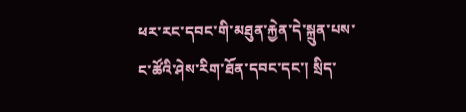ཕར་རང་དབང་གི་མཐུན་རྐྱེན་དེ་སྐྲུན་པས་ང་ཚོའི་ཤེས་རིག་ཐོན་དབང་དང་། སྲིད་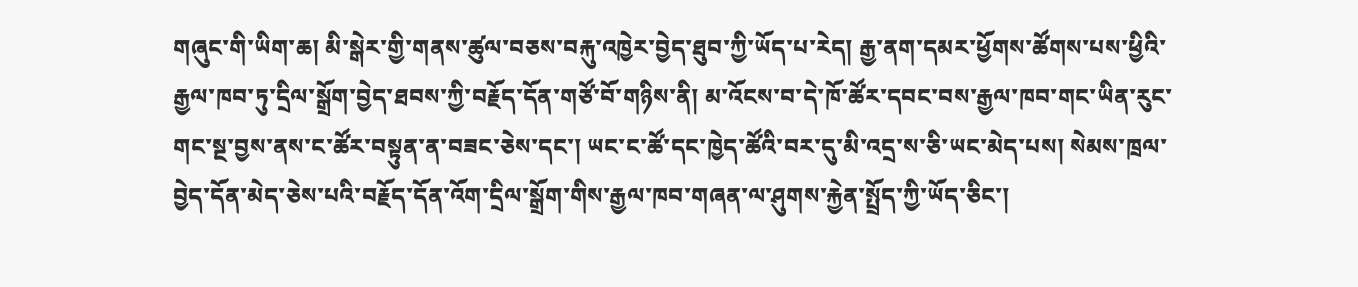གཞུང་གི་ཡིག་ཆ། མི་སྒེར་གྱི་གནས་ཚུལ་བཅས་བརྐུ་འཁྱེར་བྱེད་ཐུབ་ཀྱི་ཡོད་པ་རེད། རྒྱ་ནག་དམར་ཕྱོགས་ཚོགས་པས་ཕྱིའི་རྒྱལ་ཁབ་ཏུ་དྲིལ་སྒྲོག་བྱེད་ཐབས་ཀྱི་བརྗོད་དོན་གཙོ་བོ་གཉིས་ནི། མ་འོངས་བ་དེ་ཁོ་ཚོར་དབང་བས་རྒྱལ་ཁབ་གང་ཡིན་རུང་གང་སྔ་བྱས་ནས་ང་ཚོར་བསྟུན་ན་བཟང་ཅེས་དང་། ཡང་ང་ཚོ་དང་ཁྱེད་ཚོའི་བར་དུ་མི་འདྲ་ས་ཅི་ཡང་མེད་པས། སེམས་ཁྲལ་བྱེད་དོན་མེད་ཅེས་པའི་བརྗོད་དོན་འོག་དྲིལ་སྒྲོག་གིས་རྒྱལ་ཁབ་གཞན་ལ་ཤུགས་རྐྱེན་སྤྲོད་ཀྱི་ཡོད་ཅིང་།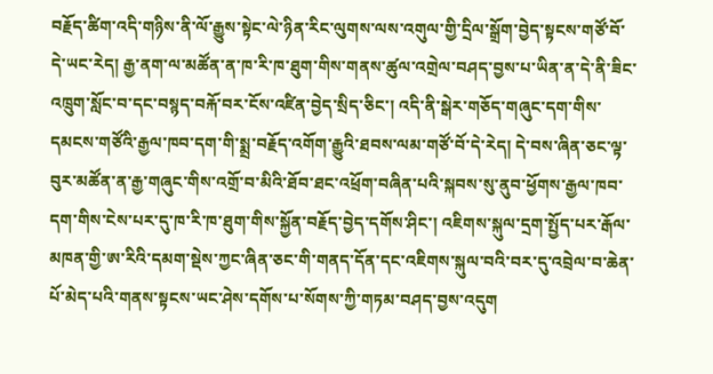བརྗོད་ཚིག་འདི་གཉིས་ནི་ལོ་རྒྱུས་སྟེང་ལེ་ཉིན་རིང་ལུགས་ལས་འགུལ་གྱི་དྲིལ་སྒྲོག་བྱེད་སྟངས་གཙོ་བོ་དེ་ཡང་རེད། རྒྱ་ནག་ལ་མཚོན་ན་ཁ་རི་ཁ་ཐུག་གིས་གནས་ཚུལ་འགྲེལ་བཤད་བྱས་པ་ཡིན་ན་དེ་ནི་ཟིང་འཁྲུག་སློང་བ་དང་བསྙད་བརྐོ་བར་ངོས་འཛིན་བྱེད་སྲིད་ཅིང་། འདི་ནི་སྒེར་གཅོད་གཞུང་དག་གིས་དམངས་གཙོའི་རྒྱལ་ཁབ་དག་གི་སྨྲ་བརྗོད་འགོག་རྒྱུའི་ཐབས་ལམ་གཙོ་བོ་དེ་རེད། དེ་བས་ཞིན་ཅང་ལྟ་བུར་མཚོན་ན་རྒྱ་གཞུང་གིས་འགྲོ་བ་མིའི་ཐོབ་ཐང་འཕྲོག་བཞིན་པའི་སྐབས་སུ་ནུབ་ཕྱོགས་རྒྱལ་ཁབ་དག་གིས་ངེས་པར་དུ་ཁ་རི་ཁ་ཐུག་གིས་སྐྱོན་བརྗོད་བྱེད་དགོས་ཤིང་། འཇིགས་སྐུལ་དྲག་སྤྱོད་པར་རྒོལ་མཁན་གྱི་ཨ་རིའི་དམག་སྡེས་ཀྱང་ཞིན་ཅང་གི་གནད་དོན་དང་འཇིགས་སྐུལ་བའི་བར་དུ་འབྲེལ་བ་ཆེན་པོ་མེད་པའི་གནས་སྟངས་ཡང་ཤེས་དགོས་པ་སོགས་ཀྱི་གཏམ་བཤད་བྱས་འདུག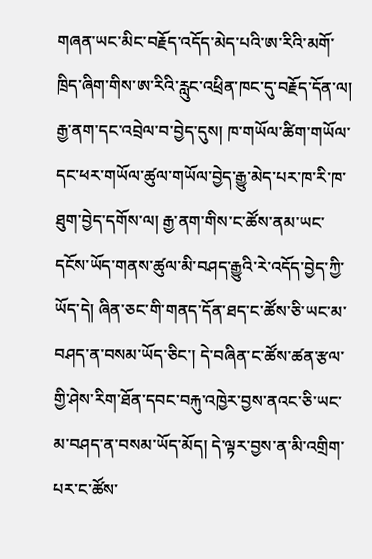གཞན་ཡང་མིང་བརྗོད་འདོད་མེད་པའི་ཨ་རིའི་མགོ་ཁྲིད་ཞིག་གིས་ཨ་རིའི་རླུང་འཕྲིན་ཁང་དུ་བརྗོད་དོན་ལ། རྒྱ་ནག་དང་འབྲེལ་བ་བྱེད་དུས། ཁ་གཡོལ་ཚིག་གཡོལ་དང་ཕར་གཡོལ་ཚུལ་གཡོལ་བྱེད་རྒྱུ་མེད་པར་ཁ་རི་ཁ་ཐུག་བྱེད་དགོས་ལ། རྒྱ་ནག་གིས་ང་ཚོས་ནམ་ཡང་དངོས་ཡོད་གནས་ཚུལ་མི་བཤད་རྒྱུའི་རེ་འདོད་བྱེད་ཀྱི་ཡོད་དེ། ཞིན་ཅང་གི་གནད་དོན་ཐད་ང་ཚོས་ཅི་ཡང་མ་བཤད་ན་བསམ་ཡོད་ཅིང་། དེ་བཞིན་ང་ཚོས་ཚན་རྩལ་གྱི་ཤེས་རིག་ཐོན་དབང་བརྐུ་འཁྱེར་བྱས་ནའང་ཅི་ཡང་མ་བཤད་ན་བསམ་ཡོད་མོད། དེ་ལྟར་བྱས་ན་མི་འགྲིག་པར་ང་ཚོས་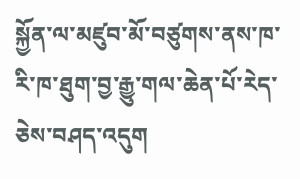སྐྱོན་ལ་མཛུབ་མོ་བཙུགས་ནས་ཁ་རི་ཁ་ཐུག་བྱ་རྒྱུ་གལ་ཆེན་པོ་རེད་ཅེས་བཤད་འདུག